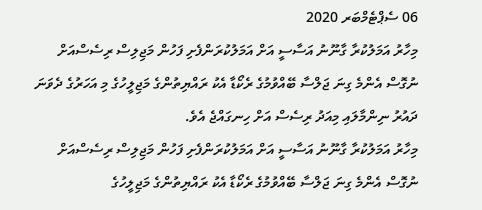06 ސެޕްޓެމްބަރ 2020
މިހާރު އަމަލުކުރާ ގާނޫނު އަސާސީ އަށް އަމަލުކުރަންފެށި ފަހުން މަޖިލިސް ރިސެސްއަށް ނުގޮސް އެންމެ ގިނަ ޖަލްސާ ބޭއްވުމުގެ ރެކޯޑާ އެކު ރައްޔިތުންގެ މަޖިލީހުގެ މި އަހަރުގެ ދެވަނަ ދައުރު ނިންމާލައި މިއަދު ރިސެސް އަށް ހިނގައްޖެ އެވެ.
މިހާރު އަމަލުކުރާ ގާނޫނު އަސާސީ އަށް އަމަލުކުރަންފެށި ފަހުން މަޖިލިސް ރިސެސްއަށް ނުގޮސް އެންމެ ގިނަ ޖަލްސާ ބޭއްވުމުގެ ރެކޯޑާ އެކު ރައްޔިތުންގެ މަޖިލީހުގެ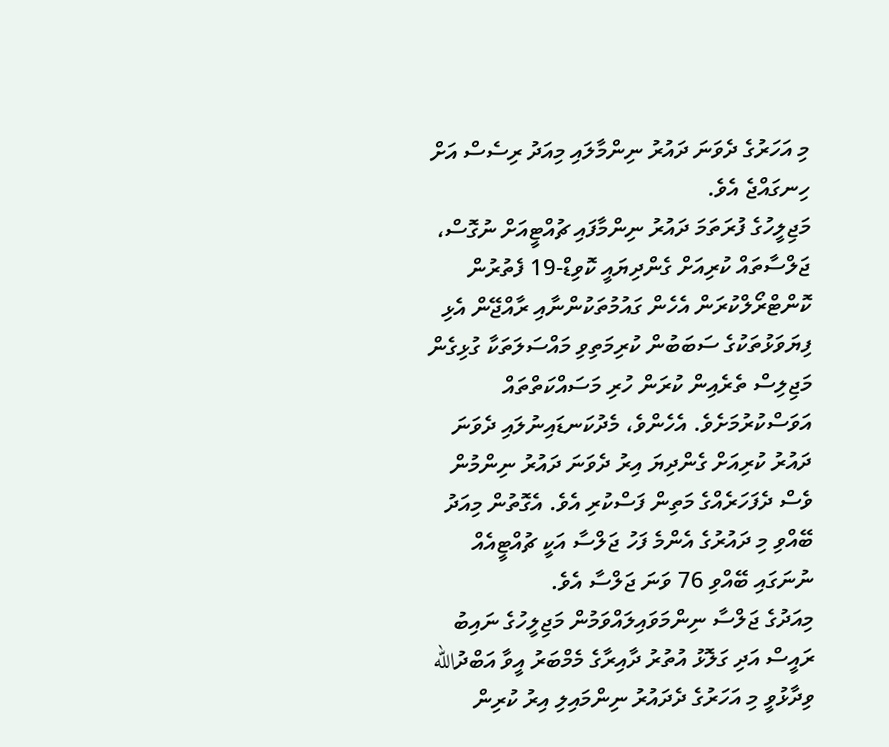މި އަހަރުގެ ދެވަނަ ދައުރު ނިންމާލައި މިއަދު ރިސެސް އަށް ހިނގައްޖެ އެވެ.
މަޖިލީހުގެ ފުރަތަމަ ދައުރު ނިންމާފައި ޗުއްޓީއަށް ނުގޮސް، ޖަލްސާތައް ކުރިއަށް ގެންދިޔައީ ކޮވިޑް-19 ފެތުރުން ކޮންޓްރޯލްކުރަން އެހެން ގައުމުތަކުންނާއި ރާއްޖޭން އެޅި ފިޔަވަޅުތަކުގެ ސަބަބުން ކުރިމަތިވި މައްސަލަތަކާ ގުޅިގެން މަޖިލިސް ތެރެއިން ކުރަން ހުރި މަސައްކަތްތައް އަވަސްކުރުމަށެވެ. އެހެންވެ، މެދުކަނޑައިނުލައި ދެވަނަ ދައުރު ކުރިއަށް ގެންދިޔަ އިރު ދެވަނަ ދައުރު ނިންމުން ވެސް ދެފަހަރެއްގެ މަތިން ފަސްކުރި އެވެ. އެގޮތުން މިއަދު ބޭއްވި މި ދައުރުގެ އެންމެ ފަހު ޖަލްސާ އަކީ ޗުއްޓީއެއް ނުނަގައި ބޭއްވި 76 ވަނަ ޖަލްސާ އެވެ.
މިއަދުގެ ޖަލްސާ ނިންމަވައިލައްވަމުން މަޖިލީހުގެ ނައިބު ރައީސް އަދި ގަލޮޅު އުތުރު ދާއިރާގެ މެމްބަރު އީވާ އަބްދުالله ވިދާޅުވީ މި އަހަރުގެ ދެދައުރު ނިންމައިލި އިރު ކުރިން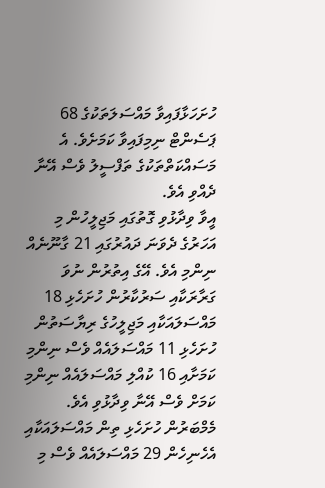ހުށަހަޅާފައިވާ މައްސަލަތަކުގެ 68 ޕަސެންޓް ނިމިފައިވާ ކަމަށެވެ. އެ މަސައްކަތްތަކުގެ ތަފްސީލު ވެސް އޭނާ ދެއްވި އެވެ.
އީވާ ވިދާޅުވި ގޮތުގައި މަޖިލީހުން މި އަހަރުގެ ދެވަނަ ދައުރުގައި 21 ގާނޫނެއް ނިންމި އެވެ. އޭގެ އިތުރުން ނުވަ ގަރާރަކާއި ސަރުކާރުން ހުށަހެޅި 18 މައްސަލައަކާއި މަޖިލީހުގެ ރިޔާސަތުން ހުށަހެޅި 11 މައްސަލައެއް ވެސް ނިންމި ކަމަށާއި 16 ކުއްލި މައްސަލައެއް ނިންމި ކަމަށް ވެސް އޭނާ ވިދާޅުވި އެވެ. މެމްބަރުން ހުށަހެޅި ތިން މައްސަލައަކާއި އެހެނިހެން 29 މައްސަލައެއް ވެސް މި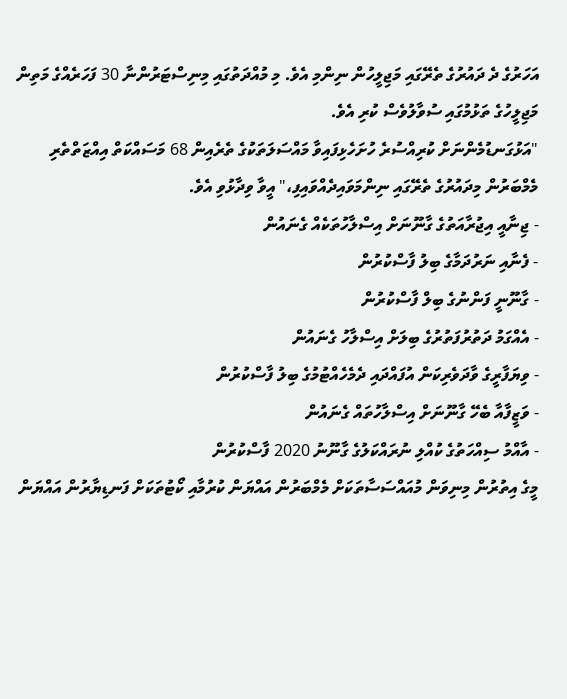އަހަރުގެ ދެ ދައުރުގެ ތެރޭގައި މަޖިލީހުން ނިންމި އެވެ. މި މުއްދަތުގައި މިނިސްޓަރުންނާ 30 ފަހަރެއްގެ މަތިން މަޖިލީހުގެ ތަޅުމުގައި ސުވާލުވެސް ކުރި އެވެ.
"އަޅުގަނޑުމެންނަށް ކުރިއްސުރެ ހުށަހެޅިފައިވާ މައްސަލަތަކުގެ ތެރެއިން 68 މަސައްކަތް އިއްޒަތްތެރި މެމްބަރުން މިދައުރުގެ ތެރޭގައި ނިންމަވައިދެއްވައިފި،" އީވާ ވިދާޅުވި އެވެ.
- ޖިނާއީ އިޖުރާއަތުގެ ގާނޫނަށް އިސްލާހުތަކެއް ގެނައުން
- ފެނާއި ނަރުދަމާގެ ބިލު ފާސްކުރުން
- ގާނޫނީ ފަންނުގެ ބިލް ފާސްކުރުން
- އެއްގަމު ދަތުރުފަތުރުގެ ބިލަށް އިސްލާހު ގެނައުން
- ވިޔަފާރީގެ ވާދަވެރިކަން އުފައްދައި ދެމެހެއްޓުމުގެ ބިލު ފާސްކުރުން
- ވަޒީފާއާ ބެހޭ ގާނޫނަށް އިސްލާހުތައް ގެނައުން
- އާއްމު ސިއްހަތުގެ ކުއްލި ނުރައްކަލުގެ ގާނޫނު 2020 ފާސްކުރުން
މީގެ އިތުރުން މިނިވަން މުއައްސަސާތަކަށް މެމްބަރުން އައްޔަން ކުރުމާއި ކޯޓުތަކަށް ފަނޑިޔާރުން އައްޔަން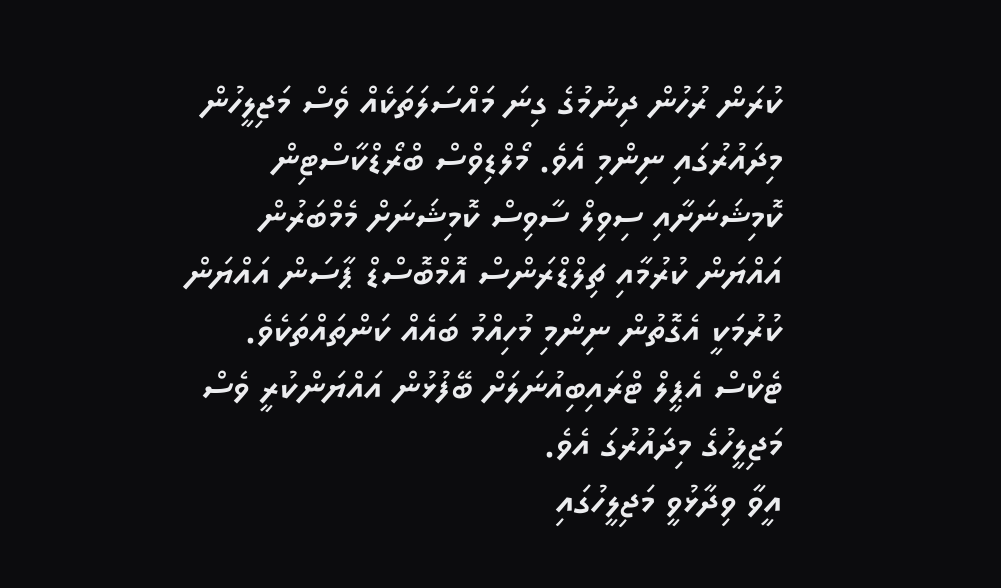ކުރަން ރުހުން ދިނުމުގެ ގިނަ މައްސަލަތަކެއް ވެސް މަޖިލީހުން މިދައުރުގައި ނިންމި އެވެ. މޯލްޑިވްސް ބްރޯޑްކާސްޓިން ކޮމިޝަނަށާއި ސިވިލް ސާވިސް ކޮމިޝަނަށް މެމްބަރުން އައްޔަން ކުރުމާއި ޗިލްޑްރަންސް އޮމްބޮސްޑް ޕާސަން އައްޔަން ކުރުމަކީ އެގޮތުން ނިންމި މުހިއްމު ބައެއް ކަންތައްތަކެވެ. ޓެކްސް އެޕީލް ޓްރައިބިއުނަލަށް ބޭފުޅުން އައްޔަންކުރީ ވެސް މަޖިލީހުގެ މިދައުރުގަ އެވެ.
އީވާ ވިދާޅުވީ މަޖިލީހުގައި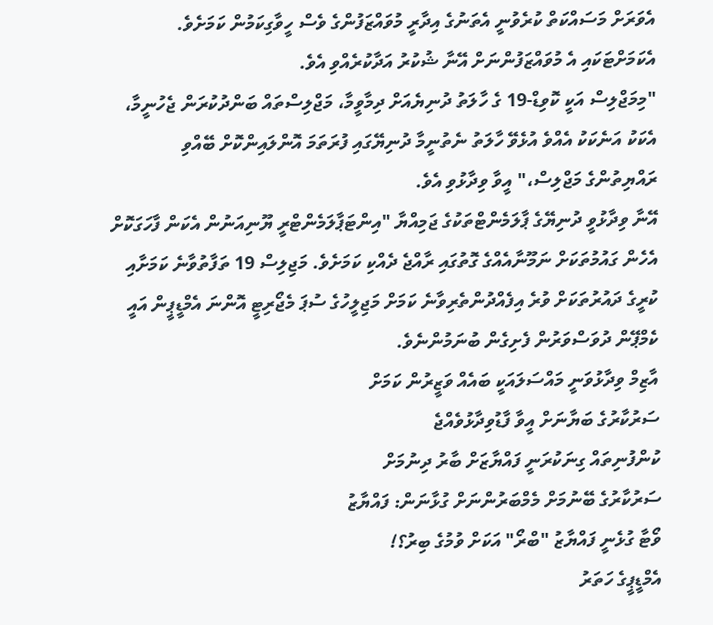އެވަރަށް މަސައްކަތް ކުރެވުނީ އެތަނުގެ އިދާރީ މުވައްޒަފުންގެ ވެސް ހީވާގިކަމުން ކަމަށެވެ. އެކަމަށްޓަކައި އެ މުވައްޒަފުންނަށް އޭނާ ޝުކުރު އަދާކުރެއްވި އެވެ.
"މިމަޖްލިސް އަކީ ކޮވިޑް-19 ގެ ހާލަތު ދުނިޔެއަށް ދިމާވީމާ، މަޖްލިސްތައް ބަންދުކުރަން ޖެހުނީމާ، އެކަކު އަނެކަކު އެއްވެ އުޅެވޭ ހާލަތު ނެތުނީމާ ދުނިޔޭގައި ފުރަތަމަ އޮންލައިންކޮށް ބޭއްވި ރައްޔިތުންގެ މަޖްލިސް،" އީވާ ވިދާޅުވި އެވެ.
އޭނާ ވިދާޅުވީ ދުނިޔޭގެ ޕާލަމެންޓްތަކުގެ ޖަމިއްޔާ "އިންޓަޕާލަމެންޓްރީ ޔޫނިއަނުން އެކަން ފާހަގަކޮށް އެހެން ގައުމުތަކަށް ނަމޫނާއެއްގެ ގޮތުގައި ރާއްޖެ ދެއްކި ކަމަށެވެ. މަޖިލިސް 19 ތަފާތުވާނެ ކަމަށާއި ކުރީގެ ދައުރުތަކަށް ވުރެ އިފެއްދުންތެރިވާނެ ކަމަށް މަޖިލީހުގެ ސުޕަ މެޖޯރިޓީ އޮންނަ އެމްޑީޕީން އައީ ކެމްޕޭން ދުވަސްވަރުން ފެށިގެން ބުނަމުންނެވެ.
އާޒިމް ވިދާޅުވަނީ މައްސަލައަކީ ބައެއް ވަޒީރުން ކަމަށް
ސަރުކާރުގެ ބަޔާނަށް އީވާ ފާޑުވިދާޅުވެއްޖެ
ކުންފުނިތައް ގިނަކުރަނީ ފައްޔާޒަށް ބާރު ދިނުމަށް
ސަރުކާރުގެ ބޭނުމަށް މެމްބަރުންނަށް ގުޅާނަން: ފައްޔާޒު
ވޯޓާ ގުޅެނީ ފައްޔާޒު "ބްރޯ" އަކަށް ވުމުގެ ބިރު؟!
އެމްޑީޕީގެ ހަތަރު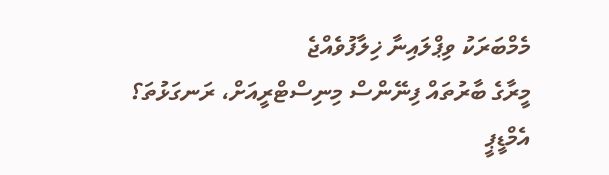މެމްބަރަކު ވިޕްލައިނާ ޚިލާފުވެއްޖެ
މީރާގެ ބާރުތައް ފިނޭންސް މިނިސްޓްރީއަށް، ރަނގަޅުތަ؟
އެމްޑީޕީ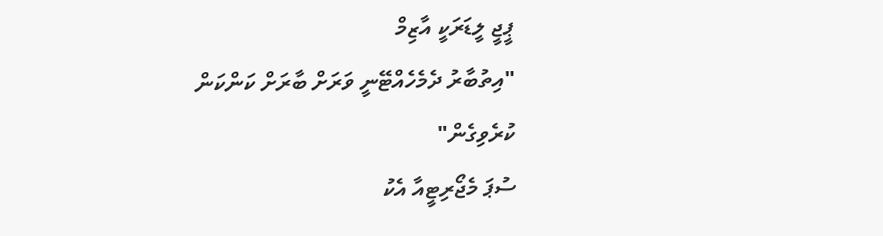ޕީޖީ ލީޑަރަކީ އާޒިމް
"އިތުބާރު ދެމެހެއްޓޭނީ ވަރަށް ބާރަށް ކަންކަން ކުރެވިގެން"
ސުޕަ މެޖޯރިޓީއާ އެކު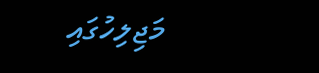މަޖިލިހުގައި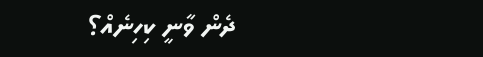ދެން ވާނީ ކިހިނެއް؟